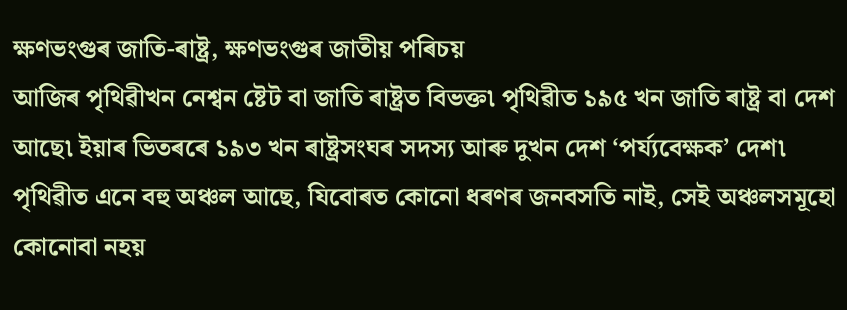ক্ষণভংগুৰ জাতি-ৰাষ্ট্ৰ, ক্ষণভংগুৰ জাতীয় পৰিচয়
আজিৰ পৃথিৱীখন নেশ্বন ষ্টেট বা জাতি ৰাষ্ট্ৰত বিভক্ত৷ পৃথিৱীত ১৯৫ খন জাতি ৰাষ্ট্ৰ বা দেশ আছে৷ ইয়াৰ ভিতৰৰে ১৯৩ খন ৰাষ্ট্ৰসংঘৰ সদস্য আৰু দুখন দেশ ‘পৰ্য্যবেক্ষক’ দেশ৷ পৃথিৱীত এনে বহু অঞ্চল আছে, যিবোৰত কোনো ধৰণৰ জনবসতি নাই, সেই অঞ্চলসমূহো কোনোবা নহয়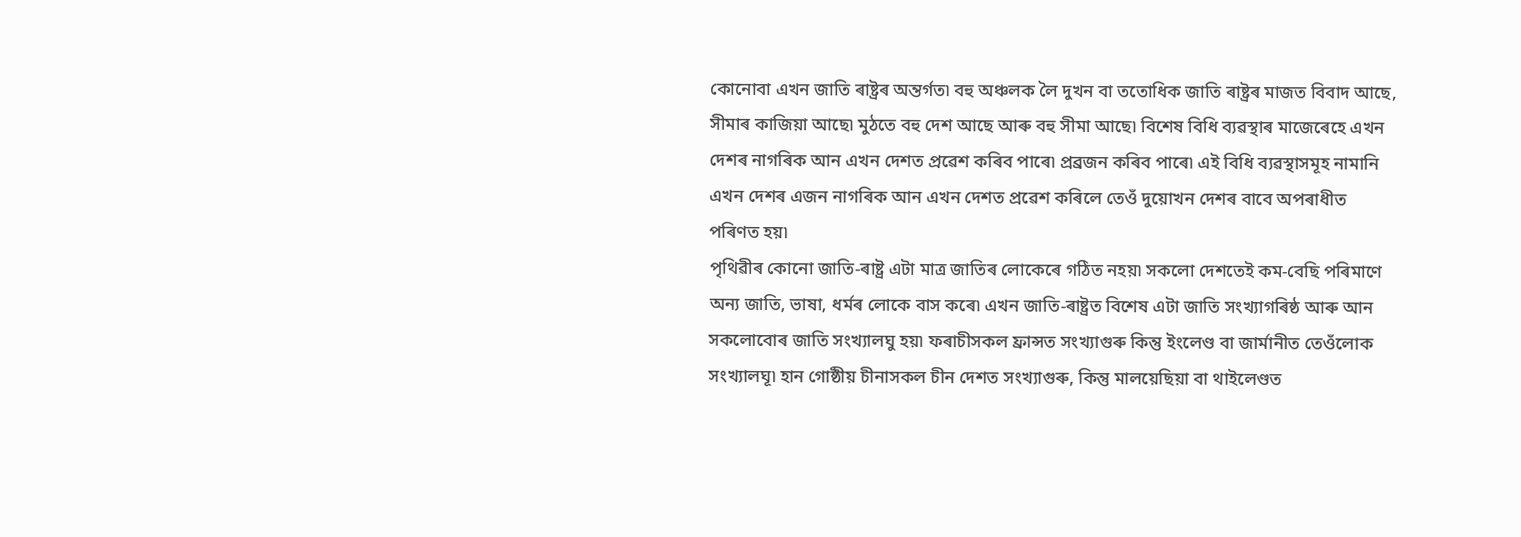কোনোবা এখন জাতি ৰাষ্ট্ৰৰ অন্তৰ্গত৷ বহু অঞ্চলক লৈ দুখন বা ততোধিক জাতি ৰাষ্ট্ৰৰ মাজত বিবাদ আছে, সীমাৰ কাজিয়া আছে৷ মুঠতে বহু দেশ আছে আৰু বহু সীমা আছে৷ বিশেষ বিধি ব্যৱস্থাৰ মাজেৰেহে এখন দেশৰ নাগৰিক আন এখন দেশত প্ৰৱেশ কৰিব পাৰে৷ প্ৰব্ৰজন কৰিব পাৰে৷ এই বিধি ব্যৱস্থাসমূহ নামানি এখন দেশৰ এজন নাগৰিক আন এখন দেশত প্ৰৱেশ কৰিলে তেওঁ দুয়োখন দেশৰ বাবে অপৰাধীত পৰিণত হয়৷
পৃথিৱীৰ কোনো জাতি-ৰাষ্ট্ৰ এটা মাত্ৰ জাতিৰ লোকেৰে গঠিত নহয়৷ সকলো দেশতেই কম-বেছি পৰিমাণে অন্য জাতি, ভাষা, ধৰ্মৰ লোকে বাস কৰে৷ এখন জাতি-ৰাষ্ট্ৰত বিশেষ এটা জাতি সংখ্যাগৰিষ্ঠ আৰু আন সকলোবোৰ জাতি সংখ্যালঘু হয়৷ ফৰাচীসকল ফ্ৰান্সত সংখ্যাগুৰু কিন্তু ইংলেণ্ড বা জাৰ্মানীত তেওঁলোক সংখ্যালঘূ৷ হান গোষ্ঠীয় চীনাসকল চীন দেশত সংখ্যাগুৰু, কিন্তু মালয়েছিয়া বা থাইলেণ্ডত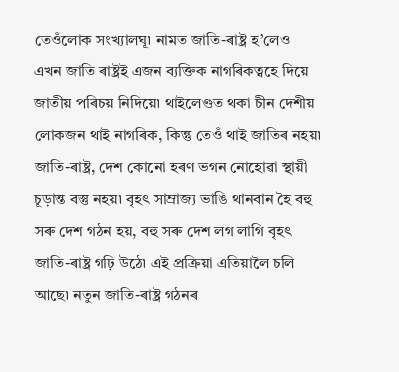তেওঁলোক সংখ্যালঘূ৷ নামত জাতি-ৰাষ্ট্ৰ হ’লেও এখন জাতি ৰাষ্ট্ৰই এজন ব্যক্তিক নাগৰিকত্বহে দিয়ে জাতীয় পৰিচয় নিদিয়ে৷ থাইলেণ্ডত থকা চীন দেশীয় লোকজন থাই নাগৰিক, কিন্তু তেওঁ থাই জাতিৰ নহয়৷
জাতি-ৰাষ্ট্ৰ, দেশ কোনো হৰণ ভগন নোহোৱা স্থায়ী চূড়ান্ত বস্তু নহয়৷ বৃহৎ সাম্ৰাজ্য ভাঙি থানবান হৈ বহু সৰু দেশ গঠন হয়, বহু সৰু দেশ লগ লাগি বৃহৎ জাতি-ৰাষ্ট্ৰ গঢ়ি উঠে৷ এই প্ৰক্ৰিয়া এতিয়ালৈ চলি আছে৷ নতুন জাতি-ৰাষ্ট্ৰ গঠনৰ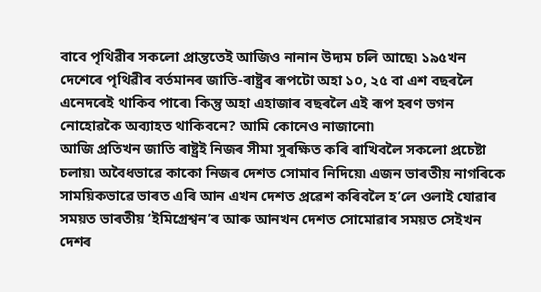বাবে পৃথিৱীৰ সকলো প্ৰান্ততেই আজিও নানান উদ্যম চলি আছে৷ ১৯৫খন দেশেৰে পৃথিৱীৰ বৰ্তমানৰ জাতি-ৰাষ্ট্ৰৰ ৰূপটো অহা ১০, ২৫ বা এশ বছৰলৈ এনেদৰেই থাকিব পাৰে৷ কিন্তু অহা এহাজাৰ বছৰলৈ এই ৰূপ হৰণ ভগন নোহোৱকৈ অব্যাহত থাকিবনে? আমি কোনেও নাজানো৷
আজি প্ৰতিখন জাতি ৰাষ্ট্ৰই নিজৰ সীমা সুৰক্ষিত কৰি ৰাখিবলৈ সকলো প্ৰচেষ্টা চলায়৷ অবৈধভাৱে কাকো নিজৰ দেশত সোমাব নিদিয়ে৷ এজন ভাৰতীয় নাগৰিকে সাময়িকভাৱে ভাৰত এৰি আন এখন দেশত প্ৰৱেশ কৰিবলৈ হ’লে ওলাই যোৱাৰ সময়ত ভাৰতীয় ‘ইমিগ্ৰেশ্বন’ৰ আৰু আনখন দেশত সোমোৱাৰ সময়ত সেইখন দেশৰ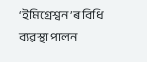‘ইমিগ্ৰেশ্বন’ৰ বিধি ব্যৱস্থা পালন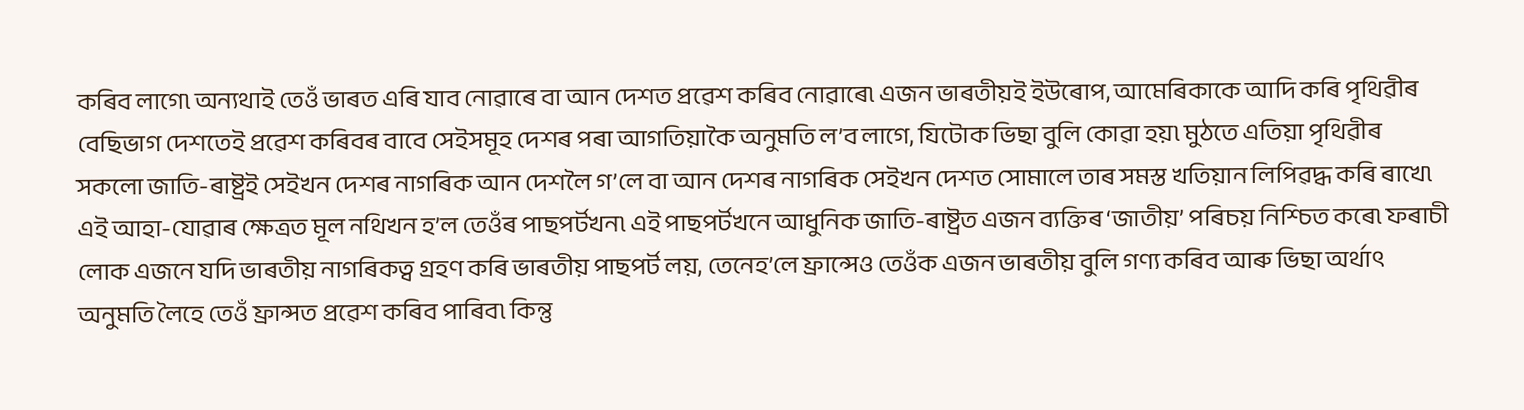কৰিব লাগে৷ অন্যথাই তেওঁ ভাৰত এৰি যাব নোৱাৰে বা আন দেশত প্ৰৱেশ কৰিব নোৱাৰে৷ এজন ভাৰতীয়ই ইউৰোপ, আমেৰিকাকে আদি কৰি পৃথিৱীৰ বেছিভাগ দেশতেই প্ৰৱেশ কৰিবৰ বাবে সেইসমূহ দেশৰ পৰা আগতিয়াকৈ অনুমতি ল’ব লাগে, যিটোক ভিছা বুলি কোৱা হয়৷ মুঠতে এতিয়া পৃথিৱীৰ সকলো জাতি-ৰাষ্ট্ৰই সেইখন দেশৰ নাগৰিক আন দেশলৈ গ’লে বা আন দেশৰ নাগৰিক সেইখন দেশত সোমালে তাৰ সমস্ত খতিয়ান লিপিৱদ্ধ কৰি ৰাখে৷ এই আহা-যোৱাৰ ক্ষেত্ৰত মূল নথিখন হ’ল তেওঁৰ পাছপৰ্টখন৷ এই পাছপৰ্টখনে আধুনিক জাতি-ৰাষ্ট্ৰত এজন ব্যক্তিৰ ‘জাতীয়’ পৰিচয় নিশ্চিত কৰে৷ ফৰাচী লোক এজনে যদি ভাৰতীয় নাগৰিকত্ব গ্ৰহণ কৰি ভাৰতীয় পাছপৰ্ট লয়, তেনেহ’লে ফ্ৰান্সেও তেওঁক এজন ভাৰতীয় বুলি গণ্য কৰিব আৰু ভিছা অৰ্থাৎ অনুমতি লৈহে তেওঁ ফ্ৰান্সত প্ৰৱেশ কৰিব পাৰিব৷ কিন্তু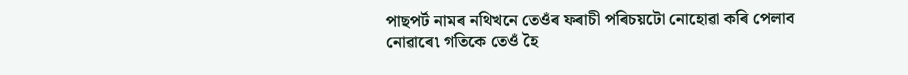পাছপৰ্ট নামৰ নথিখনে তেওঁৰ ফৰাচী পৰিচয়টো নোহোৱা কৰি পেলাব নোৱাৰে৷ গতিকে তেওঁ হৈ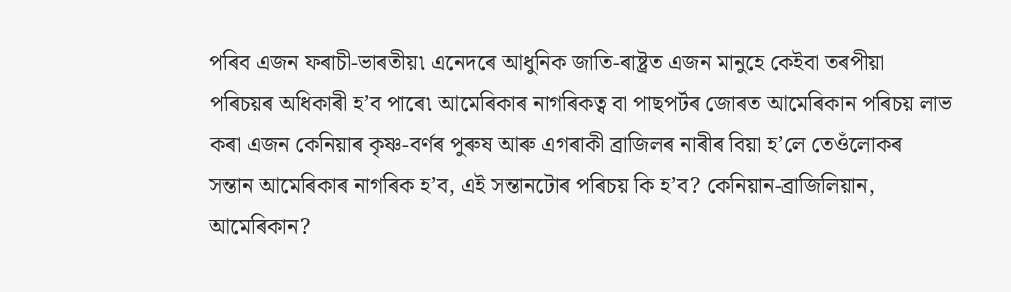পৰিব এজন ফৰাচী-ভাৰতীয়৷ এনেদৰে আধুনিক জাতি-ৰাষ্ট্ৰত এজন মানুহে কেইবা তৰপীয়া পৰিচয়ৰ অধিকাৰী হ’ব পাৰে৷ আমেৰিকাৰ নাগৰিকত্ব বা পাছপৰ্টৰ জোৰত আমেৰিকান পৰিচয় লাভ কৰা এজন কেনিয়াৰ কৃষ্ণ-বৰ্ণৰ পুৰুষ আৰু এগৰাকী ব্ৰাজিলৰ নাৰীৰ বিয়া হ’লে তেওঁলোকৰ সন্তান আমেৰিকাৰ নাগৰিক হ’ব, এই সন্তানটোৰ পৰিচয় কি হ’ব? কেনিয়ান-ব্ৰাজিলিয়ান, আমেৰিকান?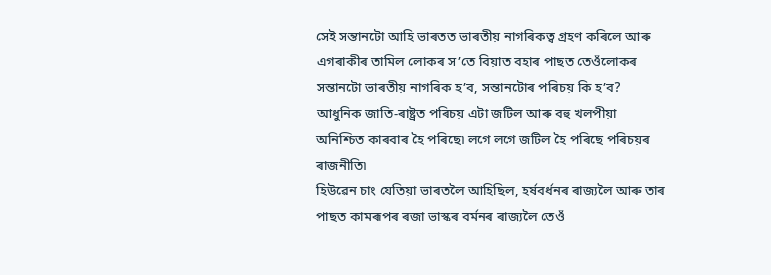সেই সন্তানটো আহি ভাৰতত ভাৰতীয় নাগৰিকত্ব গ্ৰহণ কৰিলে আৰু এগৰাকীৰ তামিল লোকৰ স’তে বিয়াত বহাৰ পাছত তেওঁলোকৰ সন্তানটো ভাৰতীয় নাগৰিক হ’ব, সন্তানটোৰ পৰিচয় কি হ’ব? আধুনিক জাতি-ৰাষ্ট্ৰত পৰিচয় এটা জটিল আৰু বহু খলপীয়া অনিশ্চিত কাৰবাৰ হৈ পৰিছে৷ লগে লগে জটিল হৈ পৰিছে পৰিচয়ৰ ৰাজনীতি৷
হিউৱেন চাং যেতিয়া ভাৰতলৈ আহিছিল, হৰ্ষবৰ্ধনৰ ৰাজ্যলৈ আৰু তাৰ পাছত কামৰূপৰ ৰজা ভাস্কৰ বৰ্মনৰ ৰাজ্যলৈ তেওঁ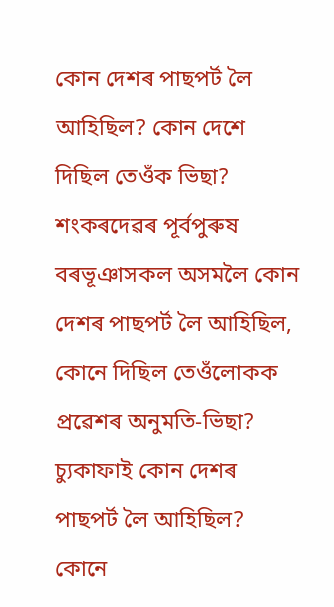কোন দেশৰ পাছপৰ্ট লৈ আহিছিল? কোন দেশে দিছিল তেওঁক ভিছা? শংকৰদেৱৰ পূৰ্বপুৰুষ বৰভূঞাসকল অসমলৈ কোন দেশৰ পাছপৰ্ট লৈ আহিছিল, কোনে দিছিল তেওঁলোকক প্ৰৱেশৰ অনুমতি-ভিছা? চ্যুকাফাই কোন দেশৰ পাছপৰ্ট লৈ আহিছিল? কোনে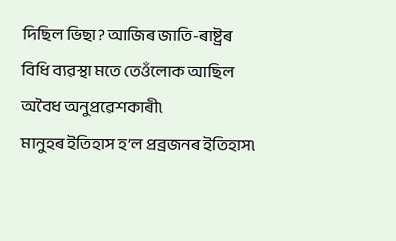দিছিল ভিছা? আজিৰ জাতি-ৰাষ্ট্ৰৰ বিধি ব্যৱস্থা মতে তেওঁলোক আছিল অবৈধ অনুপ্ৰৱেশকাৰী৷
মানুহৰ ইতিহাস হ’ল প্ৰব্ৰজনৰ ইতিহাস৷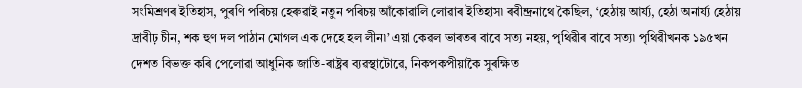সংমিশ্ৰণৰ ইতিহাস, পুৰণি পৰিচয় হেৰুৱাই নতুন পৰিচয় আঁকোৱালি লোৱাৰ ইতিহাস৷ ৰবীন্দ্ৰনাথে কৈছিল, ‘হেঠায় আৰ্য্য, হেঠা অনাৰ্য্য হেঠায় দ্ৰাবীঢ় চীন, শক হুণ দল পাঠান মোগল এক দেহে হল লীন৷’ এয়া কেৱল ভাৰতৰ বাবে সত্য নহয়, পৃথিৱীৰ বাবে সত্য৷ পৃথিৱীখনক ১৯৫খন দেশত বিভক্ত কৰি পেলোৱা আধুনিক জাতি-ৰাষ্ট্ৰৰ ব্যৱস্থাটোৱে, নিকপকপীয়াকৈ সুৰক্ষিত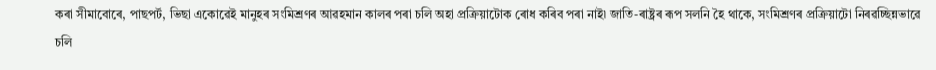কৰা সীমাবোৰে, পাছপৰ্ট, ভিছা একোৱেই মানুহৰ সংমিশ্ৰণৰ আৱহমান কালৰ পৰা চলি অহা প্ৰক্ৰিয়াটোক ৰোধ কৰিব পৰা নাই৷ জাতি-ৰাষ্ট্ৰৰ ৰূপ সলনি হৈ থাকে, সংমিশ্ৰণৰ প্ৰক্ৰিয়াটো নিৰৱচ্ছিন্নভাৱে চলি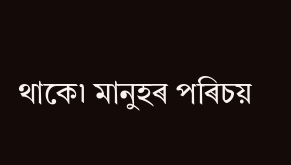থাকে৷ মানুহৰ পৰিচয়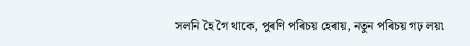সলনি হৈ গৈ থাকে, পুৰণি পৰিচয় হেৰায়, নতুন পৰিচয় গঢ় লয়৷